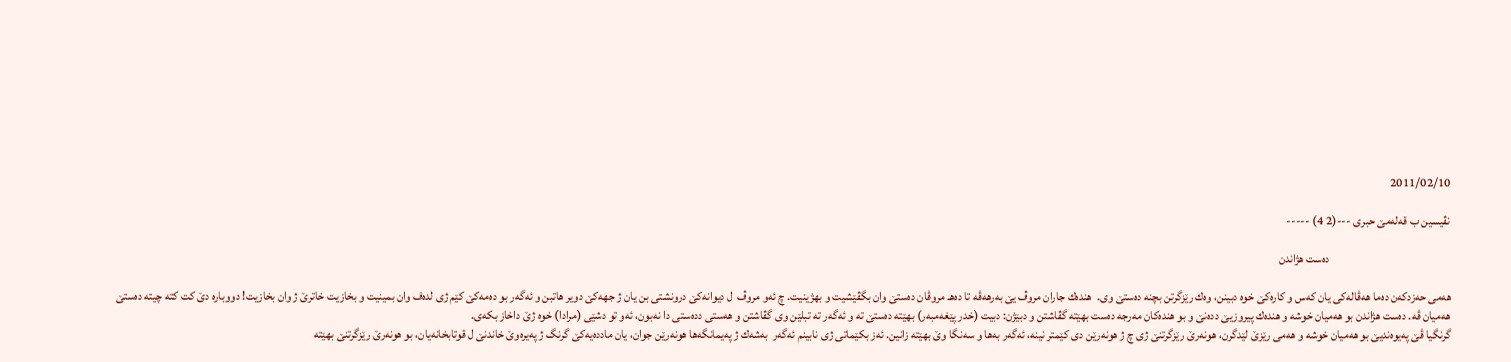2011/02/10

نڤیسین ب قه‌له‌مێ حبرى ---(2 4) -----

                                                  ده‌ست هژاندن

هه‌مى حه‌زدكه‌ن ده‌ما هه‌ڤاله‌كى یان كه‌س و كاره‌كێ خوه‌ دبینن، وه‌ك رێزگرتن بچنه‌ ده‌ستێ وى.  هنده‌ك جاران مروڤ یێ به‌رهه‌ڤه‌ تا ده‌هـ مروڤان ده‌ستێ وان بگڤێشیت و بهژینیت. چ ئه‌و مروڤ  ل دیوانه‌كێ درونشتى بن یان ژ جهه‌كێ دویر هاتبن و ئه‌گه‌ر بو ده‌مه‌كێ كێم ژى لده‌ف وان بمینیت و بخازیت خاترێ ژ وان بخازیت! دووباره‌ دێ كت كته‌ چیته‌ ده‌ستێ هه‌میان ڤه‌. ده‌ست هژاندن بو هه‌میان خوشه‌ و هنده‌ك پیروزیێ دده‌نێ و بو هنده‌كان مه‌رجه‌ ده‌ست بهێته‌ گڤاشتن و دبێژن: دبیت (خدر پێغه‌مبه‌ر) بهێته‌ ده‌ستێ ته‌ و ئه‌گه‌ر ته‌ تبلێن وى گڤاشتن و هه‌ستى دده‌ستى دا نه‌بون، ئه‌و تو دشێى (مرادا) خوه‌ ژێ داخاز بكه‌ى.
گرنگیا ڤێ په‌یوه‌ندیێ بو هه‌میان خوشه‌ و هه‌مى رێزێ لێدگرن، هونه‌رێ رێزگرتنێ ژى چ ژ هونه‌رێن دى كێمتر نینه‌، ئه‌گه‌ر به‌ها و سه‌نگا وێ بهێته‌ زانین. ئه‌ز بكێماتى ژى نابینم ئه‌گه‌ر  به‌شه‌ك ژ په‌یمانگه‌ها هونه‌رێن جوان، یان مادده‌یه‌كێ گرنگ ژ په‌یره‌وێ خاندنێ ل قوتابخانه‌یان، بو هونه‌رێ رێزگرتنێ بهێته‌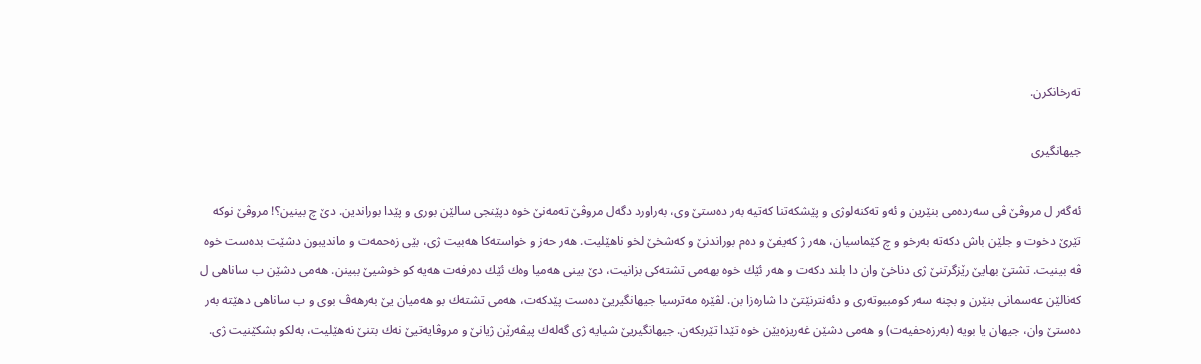ته‌رخانكرن.

جیهانگیرى

ئه‌گه‌ر ل مروڤێ ڤى سه‌رده‌مى بنێرین و ئه‌و ته‌كنه‌لوژی و پێشكه‌تنا كه‌تیه‌ به‌ر ده‌ستێ وى، به‌راورد دگه‌ل مروڤێ ته‌مه‌نێ خوه‌ دپێنجى سالێن بورى و پێدا بوراندین. دێ چ بینین؟! مروڤێ نوكه‌ تێرێ دخوت و جلێن باش دكه‌ته‌ به‌رخو و چ كێماسیان، هه‌ر ژ كه‌یفێ و ده‌م بوراندنێ و كه‌شخێ لخو ناهێلیت. هه‌ر حه‌ز و خواسته‌كا هه‌بیت ژى، بێى زه‌حمه‌ت و ماندیبون دشێت بده‌ست خوه‌ ڤه‌ بینیت. تشتێ بهایێ رێزگرتنێ ژى دناخێ وان دا بلند دكه‌ت و هه‌ر ئێك خوه‌ بهه‌مى تشته‌كى بزانیت، دێ بینى هه‌میا وه‌ك ئێك ده‌رفه‌ت هه‌یه‌ كو خوشیێ ببینن. هه‌مى دشێن ب ساناهى ل كه‌نالێن عه‌سمانى بنێرن و بچنه‌ سه‌ر كومبیوته‌رى و دئه‌نترنێتێ دا شاره‌زا بن. لڤێره‌ مه‌ترسیا جیهانگیریێ ده‌ست پێدكه‌ت، هه‌مى تشته‌ك بو هه‌میان یێ به‌رهه‌ڤ بوى و ب ساناهى دهێته‌ به‌ر ده‌ستێ وان، جیهان یا بویه‌ (به‌رزه‌حفیه‌ت) و هه‌مى دشێن غه‌ریزه‌یێن خوه‌ تێدا تێربكه‌ن. جیهانگیریێ شیایه‌ ژى گه‌له‌ك پیڤه‌رێن ژیانێ و مروڤایه‌تیێ نه‌ك بتنێ نه‌هێلیت، به‌لكو بشكێنیت ژى.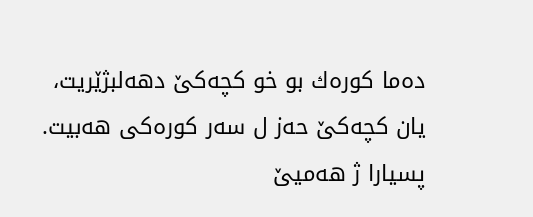ده‌ما كوره‌ك بو خو كچه‌كێ دهه‌لبژێریت، یان كچه‌كێ حه‌ز ل سه‌ر كوره‌كى هه‌بیت. پسیارا ژ هه‌میێ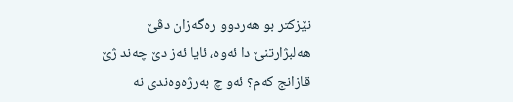نێزكتر بو هه‌ردوو ره‌گه‌زان دڤێ هه‌لبژارتنێ دا ئه‌وه‌، ئایا ئه‌ز دێ چه‌ند ژێ قازانج كه‌م؟ ئه‌و چ به‌رژه‌وه‌ندى نه‌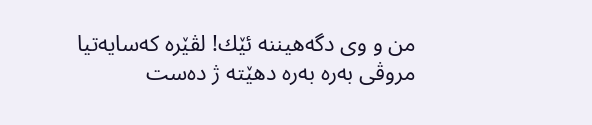من و وى دگه‌هیننه‌ ئێك! لڤێره‌ كه‌سایه‌تیا مروڤى به‌ره‌ به‌ره‌ دهێته‌ ژ ده‌ست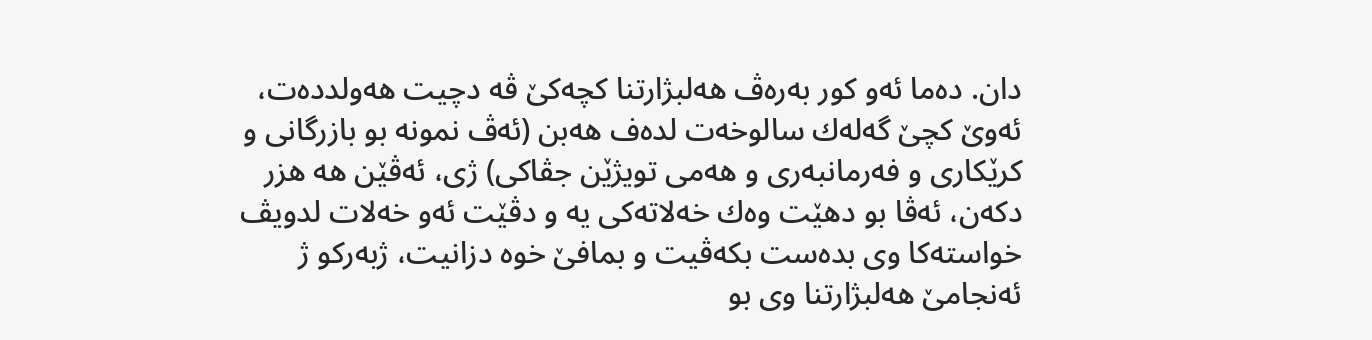دان. ده‌ما ئه‌و كور به‌ره‌ڤ هه‌لبژارتنا كچه‌كێ ڤه‌ دچیت هه‌ولدده‌ت، ئه‌وێ كچێ گه‌له‌ك سالوخه‌ت لده‌ف هه‌بن (ئه‌ڤ نمونه‌ بو بازرگانى و كرێكارى و فه‌رمانبه‌رى و هه‌مى تویژێن جڤاكى) ژى، ئه‌ڤێن هه‌ هزر دكه‌ن، ئه‌ڤا بو دهێت وه‌ك خه‌لاته‌كى یه‌ و دڤێت ئه‌و خه‌لات لدویڤ خواسته‌كا وى بده‌ست بكه‌ڤیت و بمافێ خوه‌ دزانیت، ژبه‌ركو ژ ئه‌نجامێ هه‌لبژارتنا وى بو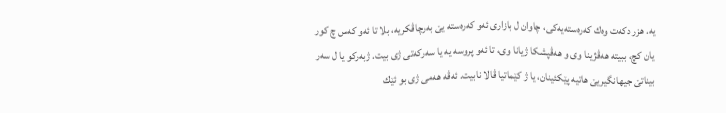یه‌. هزر دكه‌ت وه‌ك كه‌ره‌سته‌یه‌كى، چاوان ل بازارى ئه‌و كه‌ره‌سته‌ یێ به‌رچاڤكریه‌، بلا تا ئه‌و كه‌س چ كور یان كچ، ببیته‌ هه‌ڤژینا وى و هه‌ڤپشكا ژیانا وى، تا ئه‌و پروسه‌ یه‌ یا سه‌ركه‌تى ژى بیت. ژبه‌ركو یا ل سه‌ر بیناتێ جیهانگیریێ هاتیه‌ پێكئینان، یا ژ كێماتیا ڤالا نابیت. ئه‌ڤه‌ هه‌مى ژى بو ئێك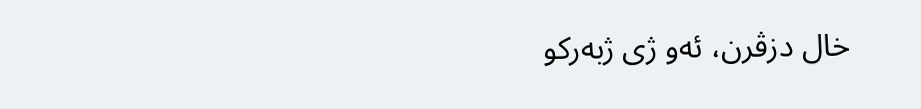خال دزڤرن، ئه‌و ژى ژبه‌ركو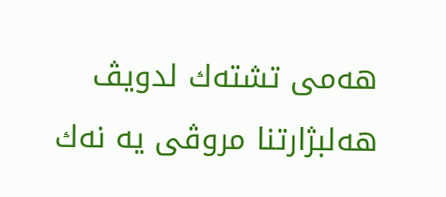هه‌مى تشته‌ك لدویڤ هه‌لبژارتنا مروڤى یه‌ نه‌ك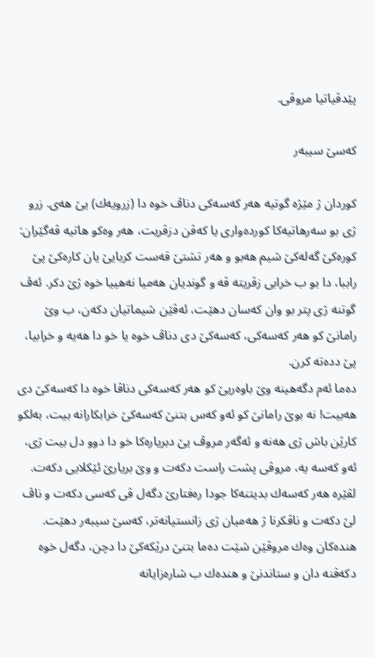پێدڤیاتیا مروڤى.

كه‌سێ سیبه‌ر

كوردان ژ مێژه‌ گوتیه‌ هه‌ر كه‌سه‌كى دناڤ خوه‌ دا (زرویه‌ك) یێ هه‌ى. زرو ژى بو سه‌رهاتیه‌كا كورده‌وارى یا كه‌ڤن دزڤریت، هه‌ر وه‌كو هاتیه‌ ڤه‌گێران: كوره‌كێ گه‌له‌كێ شیم هه‌بو و هه‌ر تشتێ قه‌ست كربایێ یان كاره‌كێ پێ راببا، دا بو ب خرابى زڤریته‌ ڤه‌ و گوندیان هه‌میا نه‌هییا خوه‌ ژێ دكر. ئه‌ڤ گوتنه‌ ژى پتر بو وان كه‌سان دهێت، ئه‌ڤێن شیماتیان دكه‌ن، ب وێ رامانێ كو هه‌ر كه‌سه‌كى، كه‌سه‌كێ دى دناڤ خوه‌ یا خو دا هه‌یه‌ و خرابیا، پێ دده‌ته‌ كرن.
ده‌ما ئه‌م دگه‌هینه‌ وێ باوه‌ریێ كو هه‌ر كه‌سه‌كى دناڤا خوه‌ دا كه‌سه‌كێ دى هه‌بیت! نه‌ بوێ رامانێ كو ئه‌و كه‌س بتنێ كه‌سه‌كێ خرابكارانه‌ بیت، به‌لكو كارێن باش ژى هه‌نه‌ و ئه‌گه‌ر مروڤ یێ دبریاره‌كا خو دا دوو دل بیت ژى، ئه‌و كه‌سه‌ یه‌، مروڤى پشت راست دكه‌ت و وێ بریارێ ئێكلایى دكه‌ت. لڤێره‌ هه‌ر كه‌سه‌ك بدیتنه‌كا جودا ره‌فتارێ دگه‌ل ڤى كه‌سى دكه‌ت و ناڤ لێ دكه‌ت و ناڤكرنا ژ هه‌میان ژى زانستیانه‌تر، كه‌سێ سیبه‌ر دهێت. هنده‌كان وه‌ك مروڤێن شێت ده‌ما بتنێ درێكه‌كێ دا دچن، دگه‌ل خوه‌ دكه‌ڤنه‌ دان و ستاندنێ و هنده‌ك ب شاره‌زایانه‌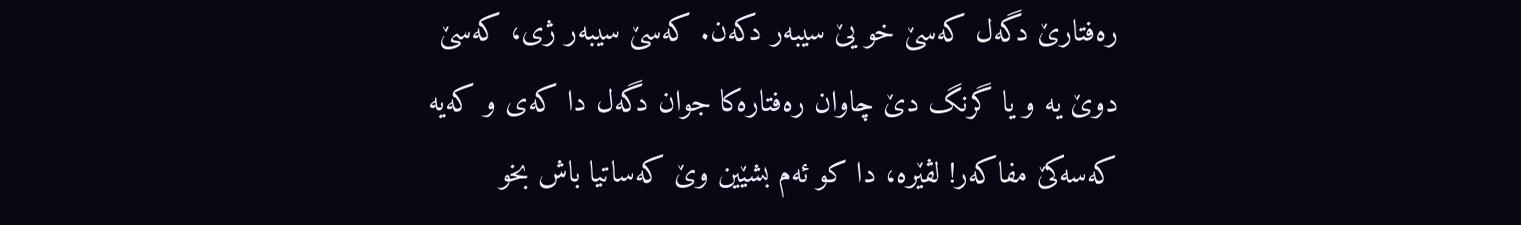ره‌فتارێ دگه‌ل كه‌سێ خو یێ سیبه‌ر دكه‌ن. كه‌سێ سیبه‌ر ژى، كه‌سێ دوێ یه‌ و یا گرنگ دێ چاوان ره‌فتاره‌كا جوان دگه‌ل دا كه‌ى و كه‌یه‌ كه‌سه‌كێ مفاكه‌ر! لڤێره‌، دا كو ئه‌م بشێین وێ كه‌ساتیا باش بخو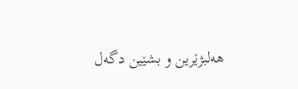هه‌لبژێرین و بشێین دگه‌ل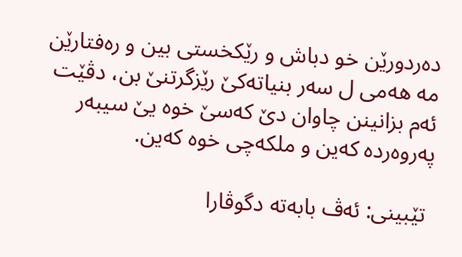ده‌ردورێن خو دباش و رێكخستى بین و ره‌فتارێن مه‌ هه‌مى ل سه‌ر بنیاته‌كێ رێزگرتنێ بن، دڤێت ئه‌م بزانینن چاوان دێ كه‌سێ خوه‌ یێ سیبه‌ر په‌روه‌رده‌ كه‌ین و ملكه‌چى خوه‌ كه‌ین.

 تێبینى: ئه‌ڤ بابه‌ته‌ دگوڤارا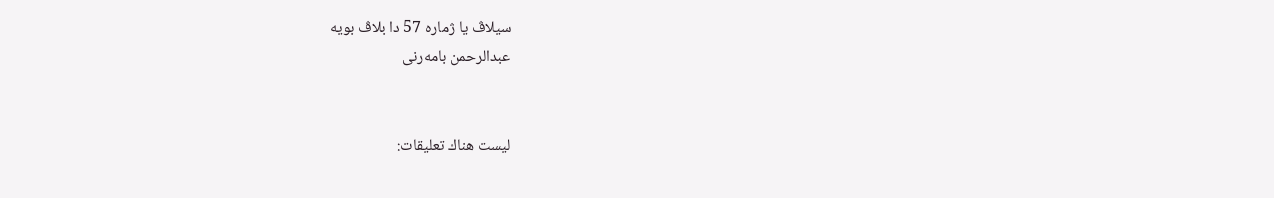سیلاڤ یا ژماره‌ 57 دا بلاڤ بویه‌
عبدالرحمن بامه‌رنى


ليست هناك تعليقات: